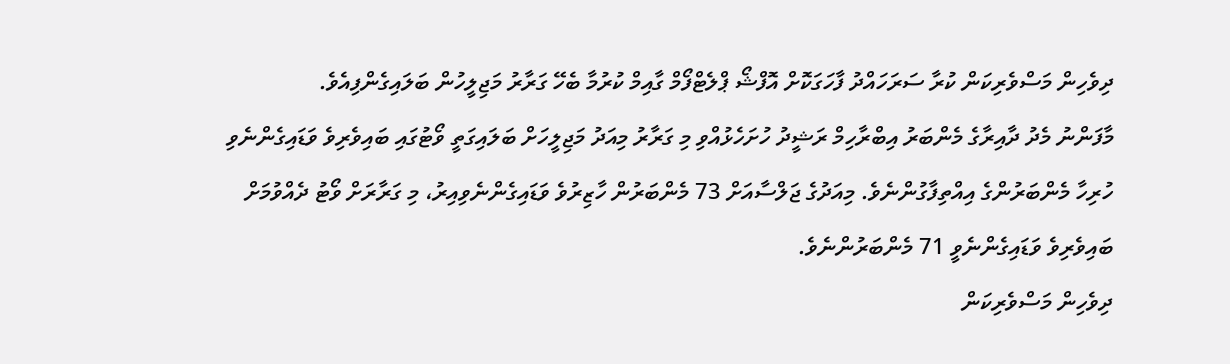ދިވެހިން މަސްވެރިކަން ކުރާ ސަރަހައްދު ފާހަގަކޮށް އޮފްޝޯ ޕްލެޓްފޯމް ގާއިމް ކުރުމާ ބެހޭ ގަރާރު މަޖިލީހުން ބަލައިގެންފިއެވެ.
މާފަންނު މެދު ދާއިރާގެ މެންބަރު އިބްރާހިމް ރަޝީދު ހުށަހެޅުއްވި މި ގަރާރު މިއަދު މަޖިލީހަށް ބަލައިގަތީ ވޯޓުގައި ބައިވެރިވެ ވަޑައިގެންނެވި ހުރިހާ މެންބަރުންގެ އިއްތިފާގުންނެވެ. މިއަދުގެ ޖަލްސާއަށް 73 މެންބަރުން ހާޒިރުވެ ވަޑައިގެންނެވިއިރު، މި ގަރާރަށް ވޯޓު ދެއްވުމަށް ބައިވެރިވެ ވަޑައިގެންނެވީ 71 މެންބަރުންނެވެ.
ދިވެހިން މަސްވެރިކަން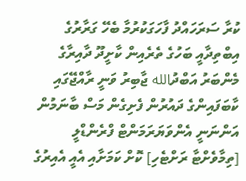ކުރާ ސަރަހައްދު ފާހަގަކުރުމާ ބެހޭ ގަރާރުގެ އިބްތިދާއީ ބަހުގެ ތެރެއިން ކާށީދޫ ދާއިރާގެ މެންބަރު އަބްދުالله ޖާބިރު ވަނީ ރާއްޖޭގައި ކާބަފައިންގެ ދައުރުން ފެށިގެން މަސް ބާނަމުން އަންނަނީ އެންވަޔަރަމަންޓް ފްރެންޑްލީ [ތިމާވެށްޓާ ރަށްޓެހި] ކޮށް ކަމަށާއި އެއީ އެއިރުގެ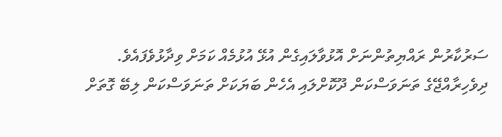ސަރުކާރުން ރައްޔިތުންނަށް އޮޅުވާލައިގެން އުޅޭ އުޅުމެއް ކަމަށް ވިދާޅުވެފައެވެ.
ދިވެހިރާއްޖޭގެ ތަނަވަސްކަން ދޫކޮށްލައި އެހެން ބަޔަކަށް ތަނަވަސްކަން ލިބޭ ގޮތަށް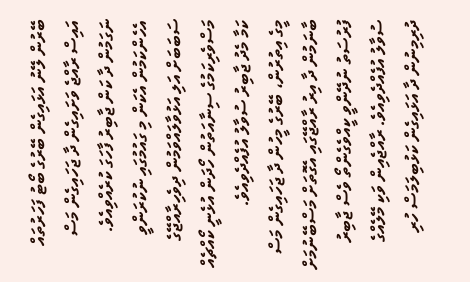ބޭރުން ލޭނު އަޅައިގެން ބޭރުގެ ބޯޓު ފަހަރުތައް އައިސް ރާއްޖެ ވަށައިގެން ދާ ޖަހައިގެން މަސް ނަގަމުން ދާ ކަން ޖާބިރު ފާހަގަ ކުރެއްވިއެވެ. އެހެންކަމުން އެކަން މި ގައުމުގައި ނުކުރަންވީ ސަބަބަށް އަލި އަޅުވާލައްވަމުން ދިވެހިރާއްޖޭގެ މަސްވެރިކަމުގެ ސިނާއަތުން ހޯދަން އުޅެނީ ކޯއްޗެއް ކަމާ މެދު ޖާބިރު ސުވާލު އުފެއްދެވިއެވެ.
މީގެ އިތުރުން، ބޭރުގެ މީހުން ދާ ޖަހައިގެން މަސް ބާނަމުން ދާ އިރު ރާއްޖޭގައި އެގޮތަށް މަސްބޭނުމަށް ފުރުސަތު ނުދޭންވީ ކީއްވެގެންތޯ ވެސް ޖާބިރު ސުވާލު އުފެއްދެވިއެވެ. ރާއްޖެއިން ވަކި މޭލެއްގެ ދުރިމިނުން ދާ އަޅައިގެން ކަޅުބިލަމަސް ހުރި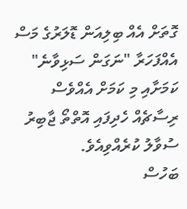ގޮތަށް އެއް ބިލިއަން ޑޮލަރުގެ މަސް އެއްފަހަރާ "ނަގަން ސަޅިވާނެ" ކަމަށާއި މި ކަމަށް އެއްވެސް ރިސާޗެއް ހެދިފައި އޮތްތޯ ޖާބިރު ސުވާލު ކުރެއްވިއެވެ.
ބަހުސް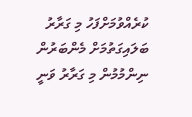ކުރެއްވުމަށްފަހު މި ގަރާރު ބަލައިގަތުމަށް މެންބަރުން ނިންމުމުން މި ގަރާރު ވަނީ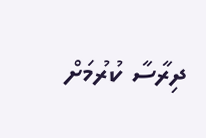ދިރާސާ ކުރުމަށް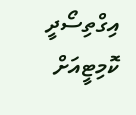އިގްތިސޯދީ ކޮމިޓީއަށް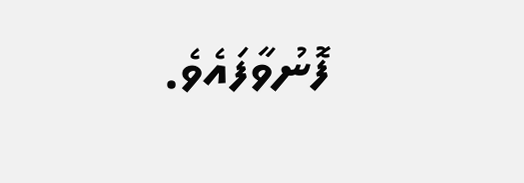ފޮނުވާފައެވެ.